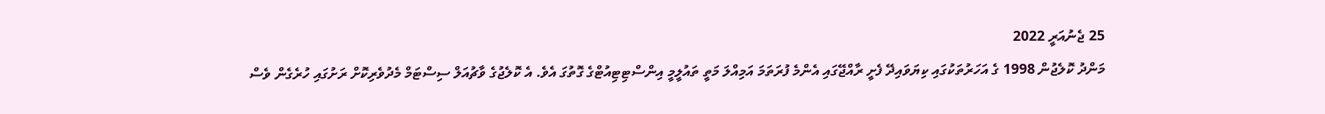25 ޖެނުއަރީ 2022
މަންދު ކޮލެޖުން 1998 ގެ އަހަރުތަކުގައި ކިޔަވައިދޭ ފެށީ ރާއްޖޭގައި އެންމެ ފުރަތަމަ އަމިއްލަ މަތީ ތައުލީމީ އިންސްޓިޓިއުޓްގެ ގޮތުގަ އެވެ. އެ ކޮލެޖުގެ ވާޗުއަލް ސިސްޓަމް މެދުވެރިކޮށް ރަށުގައި ހުރެގެން ވެސް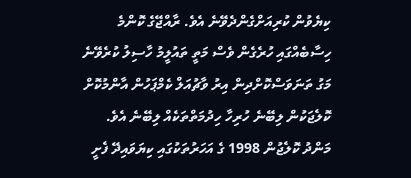ކިޔެވުން ކުރިއަށްގެންދެވޭނެ އެވެ. ރާއްޖޭގެ ކޮންމެ ހިސާބެއްގައި ހުރެގެން ވެސް މަތީ ތައުލީމު ހާސިލު ކުރެވޭނެ މަގު ތަނަވަސްކޮށްދިން އިރު ވާޗުއަލް ކެމްޕަހުން އާންމުކޮށް ކޮލެޖަކުން ލިބޭނެ ހުރިހާ ހިދުމަތްތަކެއް ލިބޭނެ އެވެ.
މަންދު ކޮލެޖުން 1998 ގެ އަހަރުތަކުގައި ކިޔަވައިދޭ ފެށީ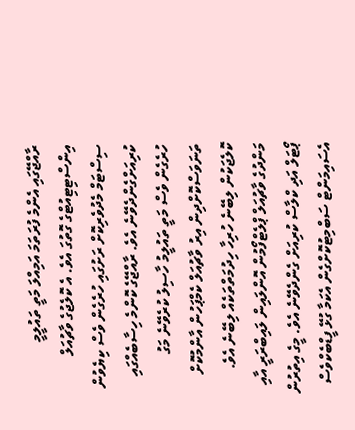ރާއްޖޭގައި އެންމެ ފުރަތަމަ އަމިއްލަ މަތީ ތައުލީމީ އިންސްޓިޓިއުޓްގެ ގޮތުގަ އެވެ. އެ ކޮލެޖުގެ ވާޗުއަލް ސިސްޓަމް މެދުވެރިކޮށް ރަށުގައި ހުރެގެން ވެސް ކިޔެވުން ކުރިއަށްގެންދެވޭނެ އެވެ. ރާއްޖޭގެ ކޮންމެ ހިސާބެއްގައި ހުރެގެން ވެސް މަތީ ތައުލީމު ހާސިލު ކުރެވޭނެ މަގު ތަނަވަސްކޮށްދިން އިރު ވާޗުއަލް ކެމްޕަހުން އާންމުކޮށް ކޮލެޖަކުން ލިބޭނެ ހުރިހާ ހިދުމަތްތަކެއް ލިބޭނެ އެވެ.
މަންދުގެ ވާޗުއަލް ޕްލެޓްފޯމުން އޮންލައިން ލައިބްރަރީ އާއި ޕޯޓަލް އަދި ކްލާސް ކުރިއަށް ގެންދެވޭނެ އެވެ. މީގެ އިތުރުން އެސައިމަންޓް ސަބްމިޓުކޮށްގެން އެކަމާ ގުޅޭ ފީޑްބެކްވެސް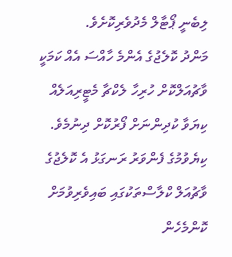ލިބެނީ ޕޯޓާލް މެދުވެރިކޮށެވެ.
މަންދު ކޮލެޖުގެ އެންމެ ހާއްސަ އެއް ކަމަކީ ވާޗުއަލްކޮށް ހުރިހާ ލެކްޗާ މެޓީރިއަލެއް ކިޔަވާ ކުދިންނަށް ފޯރުކޮށް ދިނުމެވެ. ކިޔެވުމުގެ ފެންވަރު ރަނގަޅު އެ ކޮލެޖުގެ ވާޗުއަލް ކްލާސްތަކުގައި ބައިވެރިވުމަށް ކޮންމެހެން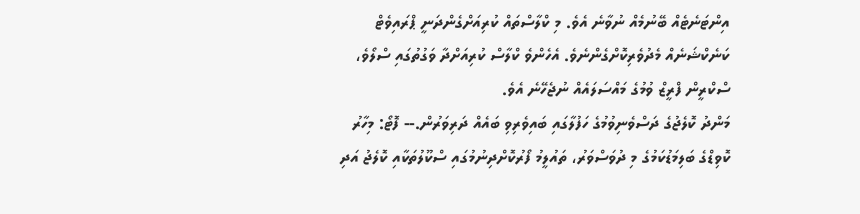އިންޓަނެޓެއް ބޭނުމެއް ނުވާނެ އެވެ. މި ކްލާސްތައް ކުރިއަށްގެންދަނީ ޕްރައިވެޓް ކަނެކްޝަނެއް މެދުވެރިކޮށްގެންނެވެ. އެހެންވެ ކްލާސް ކުރިއަށްދާ ވަގުތުގައި ސްލޯވެ، ސްކްރީން ފްރީޒް ވުމުގެ މައްސަލައެއް ނުޖެހޭނެ އެވެ.
މަންދު ކޮލެޖުގެ ދަސްވެނިވުމުގެ ހަފުލާގައި ބައިވެރިވި ބައެއް ދަރިވަރުން.-- ފޮޓޯ: މިހާރު
ކޮވިޑްގެ ބަލިމަޑުކަމުގެ މި ދުވަސްވަރު، ތައުލީމު ފޯރުކޮށްދިނުމުގައި ސްކޫލުތަކާއި ކޮލެޖު އަދި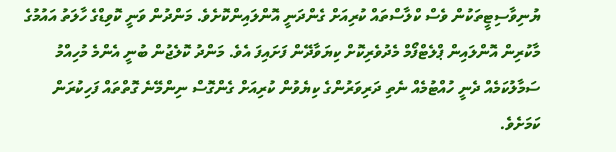ޔުނިވާސިޓީތަކުން ވެސް ކްލާސްތައް ކުރިއަށް ގެންދަނީ އޮންލައިންކޮށެވެ. މަންދުން ވަނީ ކޮވިޑްގެ ހާލަތު އައުމުގެ މާކުރިން އޮންލައިން ޕްލެޓްފޯމް މެދުވެރިކޮށް ކިޔަވާދޭން ފަށައިފަ އެވެ. މަންދު ކޮލެޖުން ބުނީ އެންމެ މުހިއްމު ސަމާލުކަމެއް ދެނީ ހުއްޓުމެއް ނެތި ދަރިވަރުންގެ ކިޔެވުން ކުރިއަށް ގެންގޮސް ނިންމޭނެ ގޮތްތައް ފަހިކުރަން ކަމަށެވެ.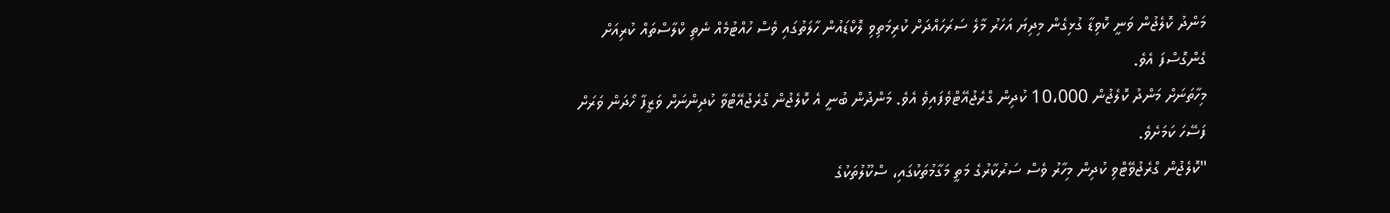މަންދު ކޮލެޖުން ވަނީ ކޮވިޑާ ގުޅިގެން މިދިޔަ އަހަރު މާލެ ސަރަހައްދަށް ކުރިމަތިވި ލޮކްޑައުން ހާލަތުގައި ވެސް ހުއްޓުމެއް ނެތި ކްލާސްތައް ކުރިއަށް ގެންގޮސްފަ އެވެ.
މިހާތަނަށް މަންދު ކޮލެޖުން 10،000 ކުދިން ގްރެޖުއޭޓްވެފައިވެ އެވެ. މަންދުން ބުނީ އެ ކޮލެޖުން ގްރެޖުއޭޓްވާ ކުދިންނަށް ވަޒީފާ ހޯދަން ވަރަށް ފަސޭހަ ކަމަށެވެ.
"ކޮލެޖުން ގްރެޖުވޭޓްވި ކުދިން މިހާރު ވެސް ސަރުކާރުގެ މަތީ މަގާމުތަކުގައި، ސްކޫލުތަކުގެ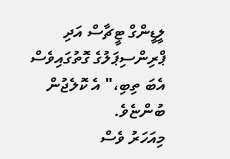ލީޑީންގް ޓީޗާސް އަދި ޕްރިންސިޕަލުގެ ގޮތުގައިވެސް އެބަ ތިބި،" އެ ކޮލެޖުން ބުންޏެވެ.
މިއަހަރު ވެސް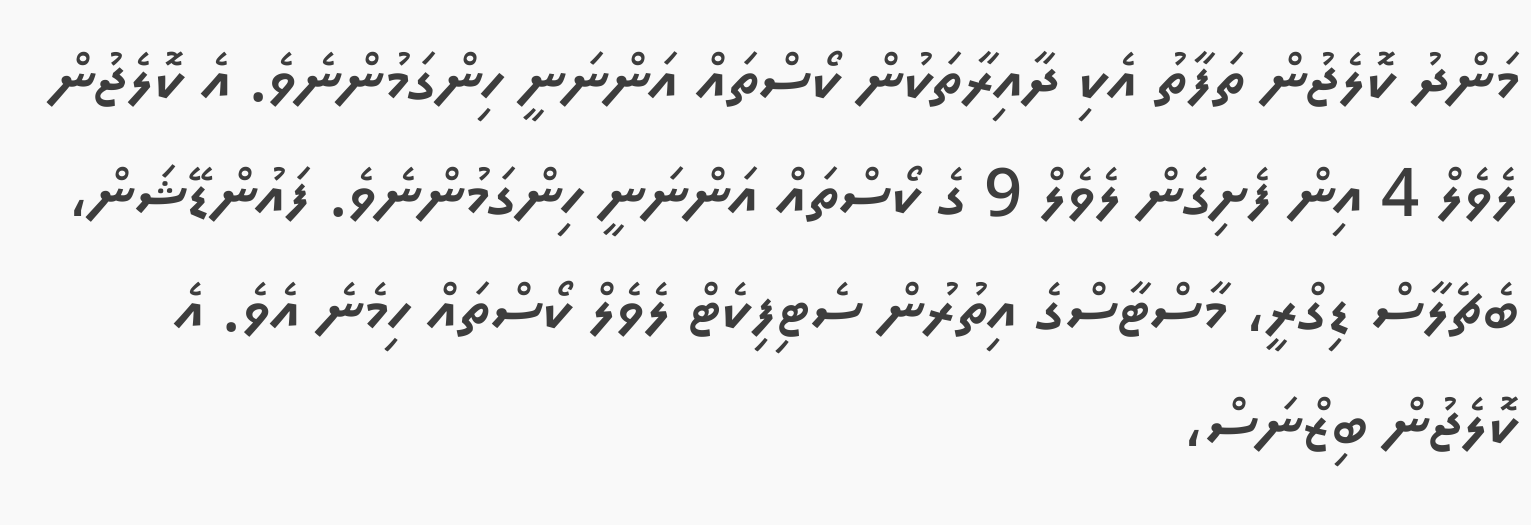މަންދު ކޮލެޖުން ތަފާތު އެކި ދާއިރާތަކުން ކޯސްތައް އަންނަނީ ހިންގަމުންނެވެ. އެ ކޮލެޖުން ލެވެލް 4 އިން ފެށިގެން ލެވެލް 9 ގެ ކޯސްތައް އަންނަނީ ހިންގަމުންނެވެ. ފައުންޑޭޝަން، ބެޗެލާސް ޑިގްރީ، މާސްޓާސްގެ އިތުރުން ސެޓިފިކެޓް ލެވެލް ކޯސްތައް ހިމެނެ އެވެ. އެ ކޮލެޖުން ބިޒްނަސް،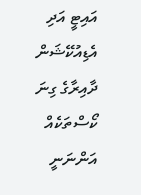އައިޓީ އަދި އެޑިއުކޭޝަން ދާއިރާގެ ގިނަ ކޯސްތަކެއް އަންނަނީ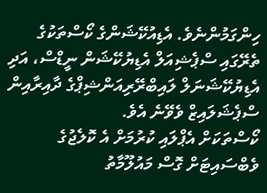ހިންގަމުންނެވެ. އެޑިއުކޭޝަންގެ ކޯސްތަކުގެ ތެރޭގައި ސްޕެޝިއަލް އެޑިޔުކޭޝަން ނީޑްސް، އަދި އެޑިޔުކޭޝަނަލް ލައިބްރޭރިއަންޝިޕްގެ ދާއިރާއިން ސްޕެޝަލައިޒް ވެވޭނެ އެވެ.
ކޯސްތަކަށް އެޕްލައި ކުރުމަށް އެ ކޮލެޖުގެ ވެބްސައިޓަށް ގޮސް މައުލޫމާތު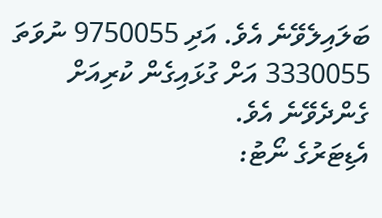ބަލައިލެވޭނެ އެވެ. އަދި 9750055 ނުވަތަ 3330055 އަށް ގުޅައިގެން ކުރިއަށް ގެންދެވޭނެ އެވެ.
އެޑިޓަރުގެ ނޯޓު: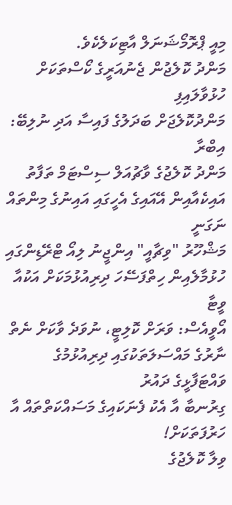މިއީ ޕްރޮމޯޝަނަލް އާޓިކަލެކެވެ.
މަންދު ކޮލެޖުން ޖެނުއަރީގެ ކޯސްތަކަށް ހުޅުވާލައިފި
މަންދުކޮލެޖަށް ބަދަލުގެ ފައިސާ އަދި ނުލިބޭ: އިބްރާ
މަންދު ކޮލެޖުގެ ވާޗުއަލް ސިސްޓަމް ތަފާތު
އައިކެއާއިން އޭއައިގެ އެހީގައި އައިނުގެ މިންތައް ނަގަނީ
މަޝްހޫރު "ވިޗާއީ" އިންޖީނު ލިއޯ ޓްރޭޑިންގައި
ހުޅުމާލެއިން ހިތްފަސޭހަ ދިރިއުޅުމަކަށް އަކުއާ ވީޓާ
އޯވީއެސް: ވަރަށް ކޮލިޓީ، ނުވަދެ ވާކަށް ނެތް
ނާރުގެ މައްސަލަތަކުގައި ދިރިއުޅުމުގެ ވައްޓަފާޅީގެ ދައުރު
ގިރުނބާ އާ އެކު ފެނަކައިގެ މަސައްކަތްތައް އާ ހަރުފަތަކަށް!
ވިލާ ކޮލެޖުގެ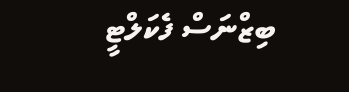ބިޒްނަސް ފެކަލްޓީ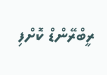ރީބްރޭންޑް ކޮށްފި